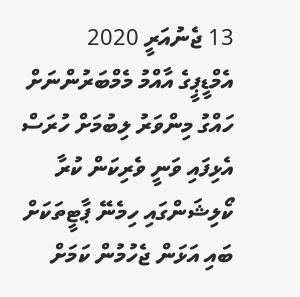13 ޖެނުއަރީ 2020
އެމްޑީޕީގެ އާއްމު މެމްބަރުންނަށް ހައްގު މިންވަރު ލިބުމަށް ހުރަސް އެޅިފައި ވަނީ ވެރިކަން ކުރާ ކޯލިޝަންގައި ހިމެނޭ ޕާޓީތަކަށް ބައި އަޅަން ޖެހުމުން ކަމަށް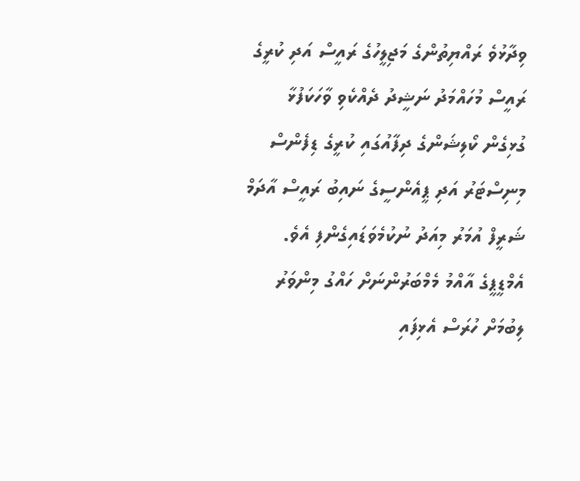ވިދާޅުވެ ރައްޔިތުންގެ މަޖިލީހުގެ ރައީސް އަދި ކުރީގެ ރައީސް މުހައްމަދު ނަޝީދު ދެއްކެވި ވާހަކަފުޅާ ގުޅިގެން ކޯލިޝަންގެ ދިފާއުގައި ކުރީގެ ޑިފެންސް މިނިސްޓަރު އަދި ޕީއެންސީގެ ނައިބު ރައީސް އާދަމް ޝަރީފް އުމަރު މިއަދު ނުކުމެވަޑައިގެންފި އެވެ.
އެމްޑީޕީގެ އާއްމު މެމްބަރުންނަށް ހައްގު މިންވަރު ލިބުމަށް ހުރަސް އެޅިފައި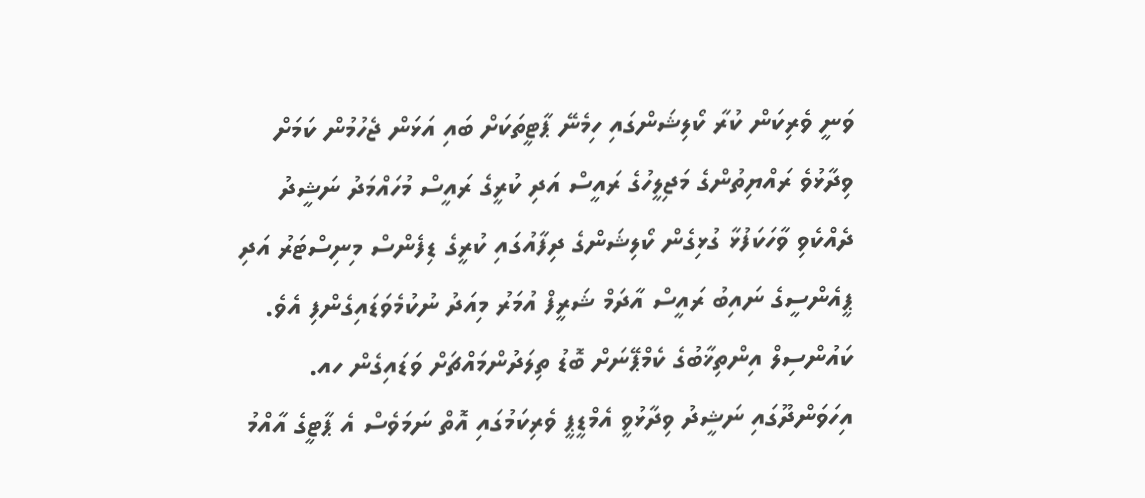ވަނީ ވެރިކަން ކުރާ ކޯލިޝަންގައި ހިމެނޭ ޕާޓީތަކަށް ބައި އަޅަން ޖެހުމުން ކަމަށް ވިދާޅުވެ ރައްޔިތުންގެ މަޖިލީހުގެ ރައީސް އަދި ކުރީގެ ރައީސް މުހައްމަދު ނަޝީދު ދެއްކެވި ވާހަކަފުޅާ ގުޅިގެން ކޯލިޝަންގެ ދިފާއުގައި ކުރީގެ ޑިފެންސް މިނިސްޓަރު އަދި ޕީއެންސީގެ ނައިބު ރައީސް އާދަމް ޝަރީފް އުމަރު މިއަދު ނުކުމެވަޑައިގެންފި އެވެ.
ކައުންސިލް އިންތިޚާބުގެ ކެމްޕޭނަށް ބޮޑު ތިލަދުންމައްޗަށް ވަޑައިގެން ހއ. އިހަވަންދޫގައި ނަޝީދު ވިދާޅުވީ އެމްޑީޕީ ވެރިކަމުގައި އޮތް ނަމަވެސް އެ ޕާޓީގެ އާއްމު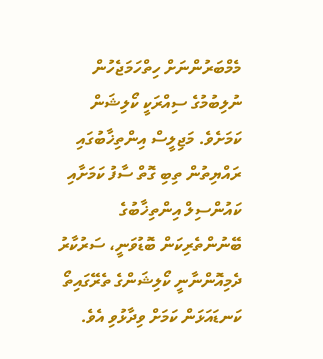މެމްބަރުންނަށް ހިތްހަމަޖެހުން ނުލިބުމުގެ ސިއްރަކީ ކޯލިޝަން ކަމަށެވެ. މަޖިލީސް އިންތިޚާބުގައި ރައްޔިތުން ތިބި ގޮތް ސާފު ކަމަށާއި ކައުންސިލް އިންތިޚާބުގެ ބޭނުންތެރިކަން ބޮޑުވަނީ، ސަރުކާރު ދެމިއޮންނާނީ ކޯލިޝަންގެ ތެރޭގައިތޯ ކަނޑައަޅަން ކަމަށް ވިދާޅުވި އެވެ.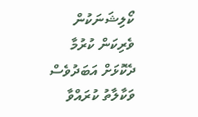ކޯލިޝަނަކުން ވެރިކަން ކުރުމާ ދެކޮޅަށް އަބަދުވެސް ވަކާލާތު ކުރައްވާ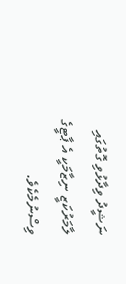ނަޝީދު ވިދާޅުވި ގޮތުގައި ލާމަރުކަޒީ ނިޒާމަކީ އެ ޕާޓީގެ ވިސްނުމެކެވެ.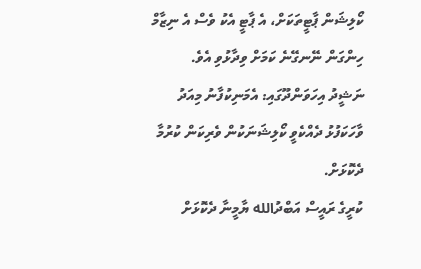ކޯލިޝަން ޕާޓީތަކަށް، އެ ޕާޓީ އެކު ވެސް އެ ނިޒާމް ހިންގަން ނޭނގޭނެ ކަމަށް ވިދާޅުވި އެވެ.
ނަޝީދު އިހަވަންދޫގައި: އެމަނިކުފާނު މިއަދު ވާހަކަފުޅު ދެއްކެވީ ކޯލިޝަނަކުން ވެރިކަން ކުރުމާ ދެކޮޅަށް.
ކުރީގެ ރައީސް އަބްދުالله ޔާމީނާ ދެކޮޅަށް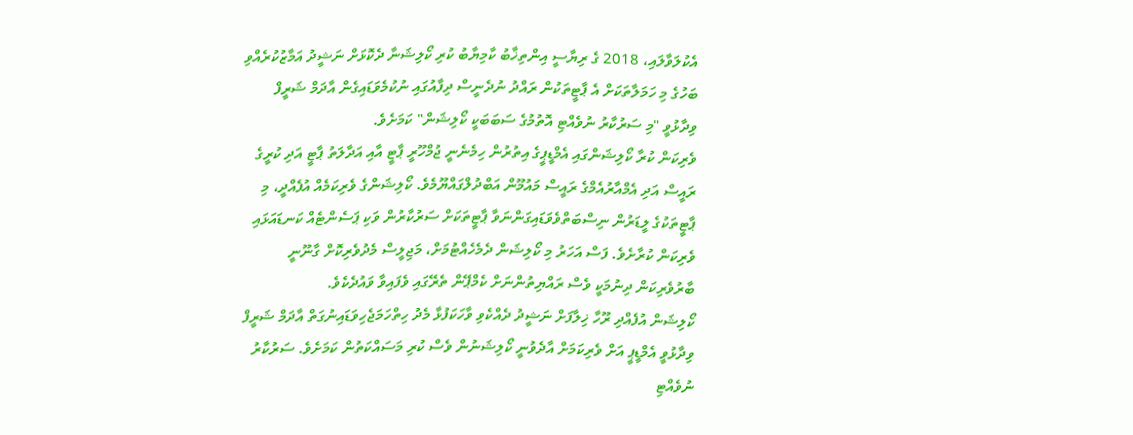އެކުލަވާލައި، 2018 ގެ ރިޔާސީ އިންތިޚާބު ކާމިޔާބު ކުރި ކޯލިޝަނާ ދެކޮޅަށް ނަޝީދު އަމާޒުކުރެއްވި ބަހުގެ މި ހަމަލާތަކަށް އެ ޕާޓީތަކުން ރައްދު ނުދެނީސް ދިފާއުގައި ނުކުމެވަޑައިގެން އާދަމް ޝަރީފް ވިދާޅުވީ "މި ސަރުކާރު ނުވެއްޓި އޮތުމުގެ ސަބަބަކީ ކޯލިޝަން" ކަމަށެވެ.
ވެރިކަން ކުރާ ކޯލިޝަންގައި އެމްޑީޕީގެ އިތުރުން ހިމެނެނީ ޖުމްހޫރީ ޕާޓީ އާއި އަދާލަތު ޕާޓީ އަދި ކުރީގެ ރައީސް އަދި އެމްއާރުއެމްގެ ރައީސް މައުމޫން އަބްދުލްގައްޔޫމެވެ. ކޯލިޝަންގެ ވެރިކަމެއް އުފެއްދީ، މި ޕާޓީތަކުގެ ލީޑަރުން ނިސްބަތްވެވަޑައިގަންނަވާ ޕާޓީތަކަށް ސަރުކާރުން ވަކި ޕަސެންޓެއް ކަނޑައަޅައި ވެރިކަން ކުރާށެވެ. ފަސް އަހަރު މި ކޯލިޝަން ދެމެހެއްޓުމަށް، މަޖިލީސް މެދުވެރިކޮށް ގާނޫނީ ބާރުވެރިކަން ދިނުމަކީ ވެސް ރައްޔިތުންނަށް ކެމްޕޭން ތެރޭގައި ވެފައިވާ ވައުދެކެވެ.
ކޯލިޝަން އުފެއްދި ރޫހާ ޚިލާފަށް ނަޝީދު ދެއްކެވި ވާހަކަފުޅާ މެދު ހިތްހަމަޖެހިވަޑައިނުގަތް އާދަމް ޝަރީފް ވިދާޅުވީ އެމްޑީޕީ އަށް ވެރިކަމަށް އާދެވުނީ ކޯލިޝަނުން ވެސް ކުރި މަސައްކަތުން ކަމަށެވެ. ސަރުކާރު ނުވެއްޓި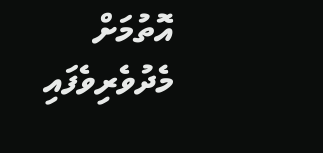އޮތުމަށް މެދުވެރިވެފައި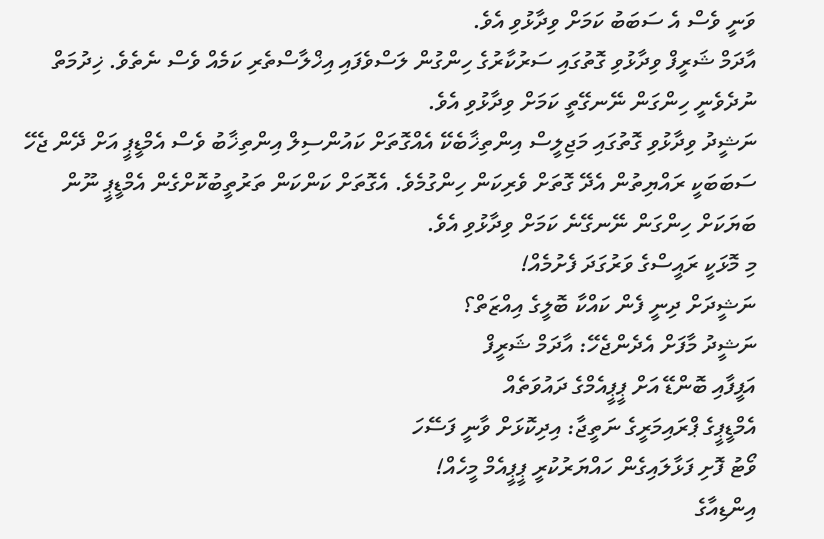ވަނީ ވެސް އެ ސަބަބު ކަމަށް ވިދާޅުވި އެވެ.
އާދަމް ޝަރީފް ވިދާޅުވި ގޮތުގައި ސަރުކާރުގެ ހިންގުން ލަސްވެފައި އިޚްލާސްތެރި ކަމެއް ވެސް ނެތެވެ. ޚިދުމަތް ނުދެވެނީ ހިންގަން ނޭނގޭތީ ކަމަށް ވިދާޅުވި އެވެ.
ނަޝީދު ވިދާޅުވި ގޮތުގައި މަޖިލީސް އިންތިޚާބެކޭ އެއްގޮތަށް ކައުންސިލް އިންތިޚާބު ވެސް އެމްޑީޕީ އަށް ދޭން ޖެހޭ ސަބަބަކީ ރައްޔިތުން އެދޭ ގޮތަށް ވެރިކަން ހިންގުމެވެ. އެގޮތަށް ކަންކަން ތަރުތީބުކޮށްގެން އެމްޑީޕީ ނޫން ބަޔަކަށް ހިންގަން ނޭނގޭނެ ކަމަށް ވިދާޅުވި އެވެ.
މި މޮޅަކީ ރައީސްގެ ވަރުގަދަ ފެށުމެއް!
ނަޝީދަށް ދިނީ ފެން ކައްކާ ބޮލީގެ އިއްޒަތް؟
ނަޝީދު މާފަށް އެދެންޖެހޭ: އާދަމް ޝަރީފް
އަފީފާއި ބޮންޑޭ އަށް ޕީޕީއެމްގެ ދައުވަތެއް
އެމްޑީޕީގެ ޕްރައިމަރީގެ ނަތީޖާ: އިދިކޮޅަށް ވާނީ ފަސޭހަ
ވޯޓު ފޮށި ފަޅާލައިގެން ހައްޔަރުކުރީ ޕީޕީއެމް މީހެއް!
އިންޑިއާގެ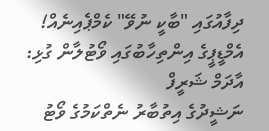ދިފާއުގައި "ބާކީ ނުވޭ" ކެމްޕެއިނެއް!
އެމްޑީޕީގެ އިންތިހާބުގައި ވޯޓުލާން ގުޅި: އާދަމް ޝަރީފް
ނަޝީދުގެ އިތުބާރު ނެތްކަމުގެ ވޯޓު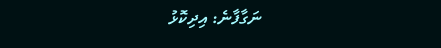ނަގާފާނެ: އިދިކޮޅު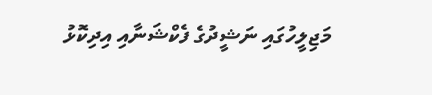މަޖިލީހުގައި ނަޝީދުގެ ފެކްޝަނާއި އިދިކޮޅު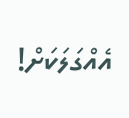އެއްގަލަކަށް!